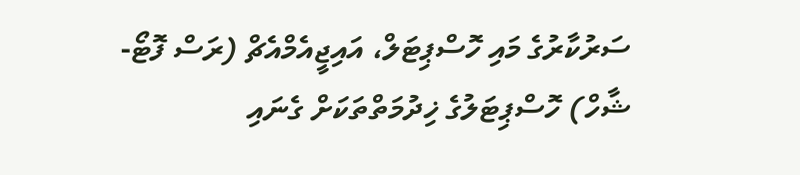ސަރުކާރުގެ މައި ހޮސްޕިޓަލް، އައިޖީއެމްއެޗް (ރަސް ފޮޓޯ- ޝާހް) ހޮސްޕިޓަލުގެ ޚިދުމަތްތަކަށް ގެނައި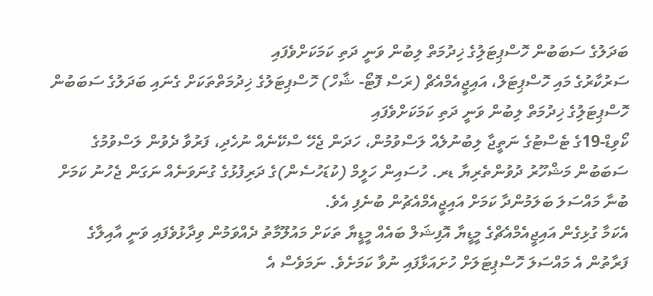ބަދަލުގެ ސަބަބުން ހޮސްޕިޓަލިުގެ ޚިދުމަތް ލިބުން ވަނީ ދަތި ކަމަކަށްވެފައި
ސަރުކާރުގެ މައި ހޮސްޕިޓަލް، އައިޖީއެމްއެޗް (ރަސް ފޮޓޯ- ޝާހް) ހޮސްޕިޓަލުގެ ޚިދުމަތްތަކަށް ގެނައި ބަދަލުގެ ސަބަބުން ހޮސްޕިޓަލިުގެ ޚިދުމަތް ލިބުން ވަނީ ދަތި ކަމަކަށްވެފައި
ކޯވިޑް-19ގެ ޓެސްޓުގެ ނަތީޖާ ލިބުނުލެއް ލަސްވުމުން، ހަދަން ޖެހޭ ސްކޭނެއް ނުހެދި، ފަރުވާ ދެވުން ލަސްވުމުގެ ސަބަބުން މަޝްހޫރު ދުވުންތެރިޔާ ޑރ. ހުސައިން ހަލީމް (ކުޑަހުސެން)ގެ ދަރިފުޅުގެ ގުނަވަނެއް ނަގަން ޖެހުނު ކަމަށް ބުނާ މައްސަލަ ބަލަމުންދާ ކަމަށް އައިޖީއެމްއެޗުން ބުނެފި އެވެ.
އެކަމާ ގުޅިގެން އައިޖީއެމްއެޗްގެ މީޑީޔާ އޮފިޝަލް ބައެއް މީޑީޔާ ތަކަށް މައުލޫމާތު ދެއްވަމުން ވިދާޅުވެފައި ވަނީ އާއިލާގެ ފަރާތުން އެ މައްސަލަ ހޮސްޕިޓަލަށް ހުށައަޅާފައި ނުވާ ކަމަށެވެ. ނަމަވެސް އެ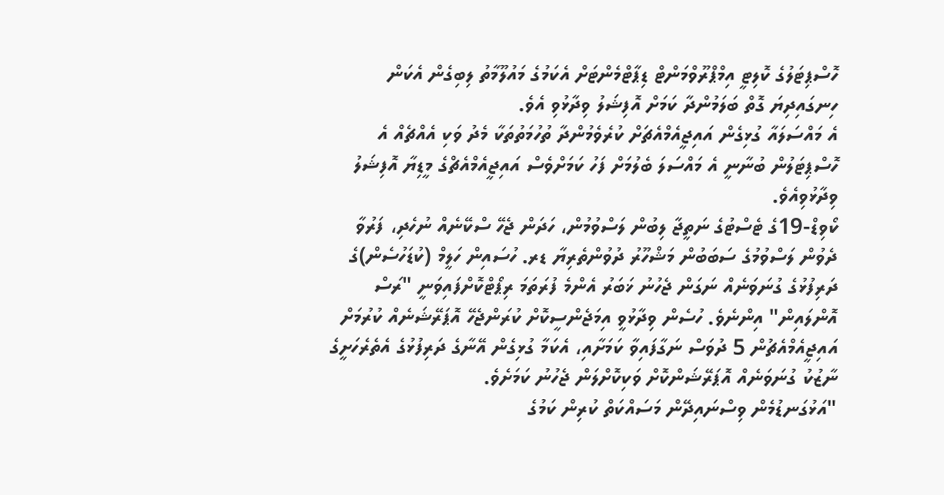ހޮސްޕިޓަލުގެ ކޮލިޓީ އިމްޕްރޫވްމަންޓް ޑިޕާޓްމެންޓަށް އެކަމުގެ މައުލޫމާތު ލިބިގެން އެކަން ހިނގައިދިޔަ ގޮތް ބަލަމުންދާ ކަމަށް އޮފިޝަލު ވިދާޅުވި އެވެ.
އެ މައްސަލައާ ގުޅިގެން އައިޖީއެމްއެޗަށް ކުރެވެމުންދާ ތުހުމަތުތަކާ މެދު ވަކި އެއްޗެއް އެ ހޮސްޕިޓަލުން ބުނާނީ އެ މައްސަލަ ބެލުމަށް ފަހު ކަމަށްވެސް އައިޖީއެމްއެޗްގެ މީޑިޔާ އޮފިޝަލު ވިދާޅުވިއެވެ.
ކޯވިޑް-19ގެ ޓެސްޓުގެ ނަތީޖާ ލިބުން ލަސްވުމުން، ހަދަން ޖެހޭ ސްކޭނެއް ނުހެދި، ފަރުވާ ދެވުން ލަސްވުމުގެ ސަބަބުން މަޝްހޫރު ދުވުންތެރިޔާ ޑރ. ހުސައިން ހަލީމް (ކުޑަހުސެން)ގެ ދަރިފުޅުގެ ގުނަވަނެއް ނަގަން ޖެހުނު ޚަބަރު އެންމެ ފުރަތަމަ ރިޕޯޓްކޮށްފައިވަނީ "ރަސް އޮންލައިން" އިންނެވެ. ހުސެން ވިދާޅުވީ އިމަޖެންސީކޮށް ކުރަންޖެހޭ އޮޕަރޭޝަނެއް ކުރުމަށް އައިޖީއެމްއެޗުން 5 ދުވަސް ނަގާފައިވާ ކަމަށާއި، އެކަމާ ގުޅިގެން އޭނާގެ ދަރިފުޅުގެ އެތެރެހަށީގެ ނާޒުކު ގުނަވަނެއް އޮޕަރޭޝަންކޮށް ވަކިކޮށްލަން ޖެހުނު ކަމަށެވެ.
"އަޅުގަނޑުމެން ވިސްނައިދޭން މަސައްކަތް ކުރިން ކަމުގެ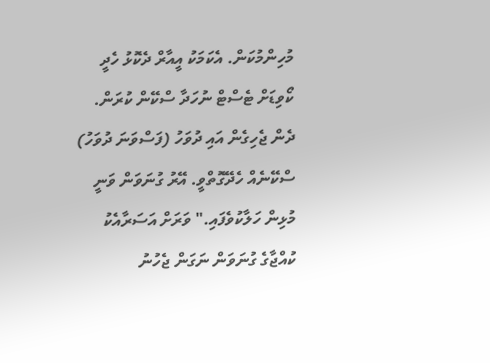މުހިންމުކަން. އެކަމަކު އީއާރް ދެކޮޅު ހެދީ ކޯވިޑަށް ޓެސްޓް ނުހަދާ ސްކޭން ކުރަން. ދެން ޖެހިގެން އައި ދުވަހު (ފަސްވަނަ ދުވަހު) ސްކޭނެއް ހެދޭގޮތްވީ. އޭރު ގުނަވަން ވަނީ މުޅިން ހަލާކުވެފައި." ވަރަށް އަސަރާއެކު ކުއްޖާގެ ގުނަވަން ނަގަން ޖެހުނު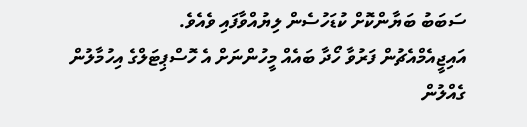ސަބަބު ބަޔާންކޮށް ކުޑަހުސެން ލިޔުއްވާފައި ވެއެވެ.
އައިޖީއެމްއެޗުން ފަރުވާ ހޯދާ ބައެއް މީހުންނަށް އެ ހޮސްޕިޓަލްގެ އިހުމާލުން ގެއްލުން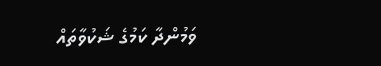ވަމުންދާ ކަމުގެ ޝަކުވާތައް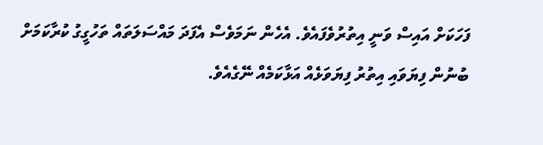ފަހަކަށް އައިސް ވަނީ އިތުރުވެފައެވެ. އެހެން ނަމަވެސް އެފަދަ މައްސަލަތައް ތަހުގީގު ކުރާކަމަށް ބުނުން ފިޔަވައި އިތުރު ފިޔަވަޅެއް އަޅާކަމެއް ނޭގެއެވެ.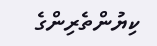ކިޔުންތެރިންގެ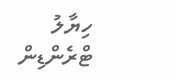ހިޔާލު
ޓްރެންޑިން